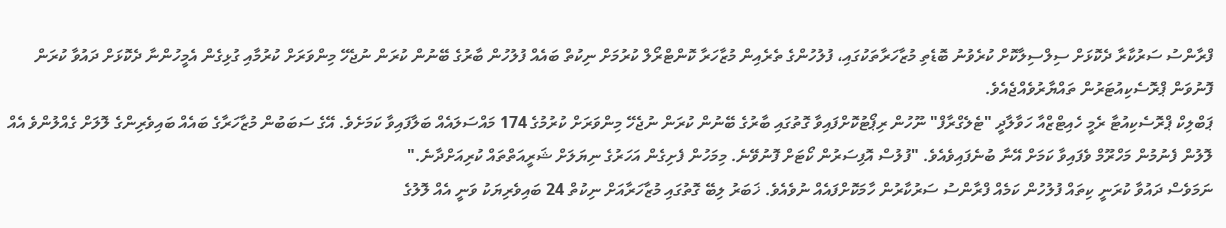ފްރާންސު ސަރުކާރާ ދެކޮޅަށް ސިލްސިލާކޮށް ކުރެވުނު ބޮޑެތި މުޒާހަރާތަކުގައި، ފުލުހުންގެ ތެރެއިން މުޒާހަރާ ކޮންޓްރޯލް ކުރުމަށް ނިކުތް ބައެއް ފުލުހުން ބާރުގެ ބޭނުން ކުރަން ނުޖެހޭ މިންވަރަށް ކުރުމާއި ގުޅިގެން އެމީހުންނާ ދެކޮޅަށް ދައުވާ ކުރަން ފޮނުވަން ޕްރޮސެކިއުޓަރުން ތައްޔާރުވެއްޖެއެވެ.
ޕަބްލިކް ޕްރޮސެކިއުޓާ ރެމީ ހެއިޓްޒްއާ ހަވާލާދީ "ޓެލެގްރާފް" ނޫހުން ރިޕޯޓުކޮށްފައިވާ ގޮތުގައި ބާރުގެ ބޭނުން ކުރަން ނުޖެހޭ މިންވަރަށް ކުރުމުގެ 174 މައްސަލައެއް ބަލާފައިވާ ކަމަށެވެ. އޭގެ ސަބަބުން މުޒާހަރާގެ ބައެއް ބައިވެރިންގެ ލޮލަށް ގެއްލުންވެ އެއް ލޮލުން ފެނުމުން މަހްރޫމް ވެފައިވާ ކަމަށް އޭނާ ބުނެފައިވެއެވެ. "ފުލުސް އޮފިސަރުން ކޯޓަށް ފޮނުވޭނެ. މިމަހުން ފެށިގެން އަހަރުގެ ނިޔަލަށް ޝަރީއަތްތައް ކުރިއަށްދާނެ."
ނަމަވެސް ދައުވާ ކުރަނީ ކިތައް ފުލުހުން ކަމެއް ފްރާންސު ސަރުކާރުން ހާމަކޮށްފައެއް ނުވެއެވެ. ޚަބަރު ލިބޭ ގޮތުގައި މުޒާހަރާއަށް ނިކުތް 24 ބައިވެރިޔަކު ވަނީ އެއް ލޮލުގެ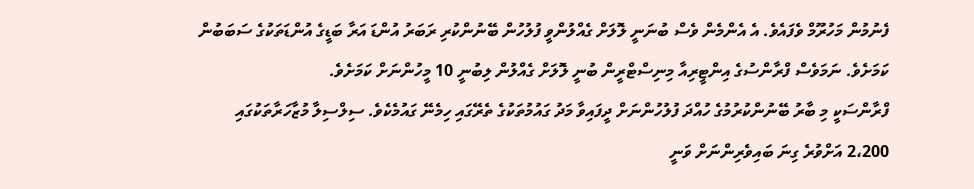ފެނުމުން މަހުރޫމް ވެފައެވެ. އެ އެންމެން ވެސް ބުނަނީ ލޮލަށް ގެއްލުންވީ ފުލުހުން ބޭނުންކުރި ރަބަރު އުންޑަ އަރާ ބަޑީގެ އުންޑަތަކުގެ ސަބަބުން ކަމަށެވެ. ނަމަވެސް ފްރާންސުގެ އިންޓީރިއާ މިނިސްޓްރީން ބުނީ ލޮލަށް ގެއްލުން ލިބުނީ 10 މީހުންނަށް ކަމަށެވެ.
ފްރާންސަކީ މި ބާރު ބޭނުންކުރުމުގެ ހުއްދަ ފުލުހުންނަށް ދީފައިވާ މަދު ގައުމުތަކުގެ ތެރޭގައި ހިމެނޭ ގައުމެކެވެ. ސިލްސިލާ މުޒާހަރާތަކުގައި 2،200 އަށްވުރެ ގިނަ ބައިވެރިންނަށް ވަނީ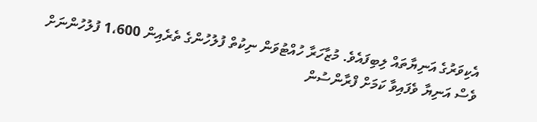އެކިވަރުގެ އަނިޔާތައް ލިބިފައެވެ. މުޒާހަރާ ހުއްޓުވަން ނިކުތް ފުލުހުންގެ ތެރެއިން 1،600 ފުލުހުންނަށް ވެސް އަނިޔާ ވެފައިވާ ކަމަށް ފްރާންސުން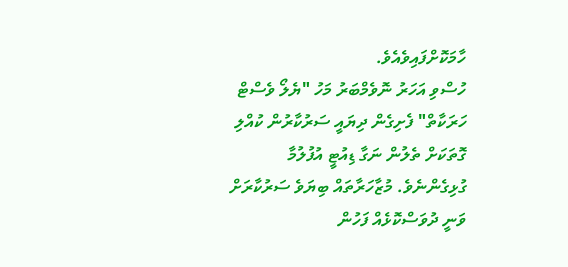ހާމަކޮށްފައިވެއެވެ.
ހުސްވި އަހަރު ނޮވެމްބަރު މަހު "ޔެލޯ ވެސްޓް ހަރަކާތް" ފެށިގެން ދިޔައީ ސަރުކާރުން ކުއްލި ގޮތަކަށް ތެލުން ނަގާ ޑިއުޓީ އުފުލުމާ ގުޅިގެންނެވެ. މުޒާހަރާތައް ބިޔަވެ ސަރުކާރަށް ވަނީ ދުވަސްކޮޅެއް ފަހުން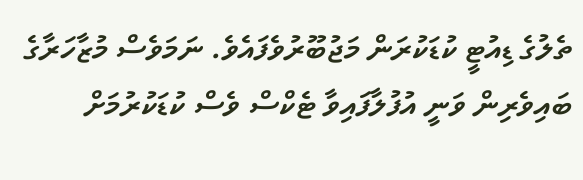ތެލުގެ ޑިއުޓީ ކުޑަކުރަން މަޖުބޫރުވެފައެވެ. ނަމަވެސް މުޒާހަރާގެ ބައިވެރިން ވަނީ އުފުލާފައިވާ ޓެކްސް ވެސް ކުޑަކުރުމަށް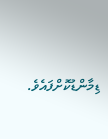ޑިމާންޑުކޮށްފައެވެ.